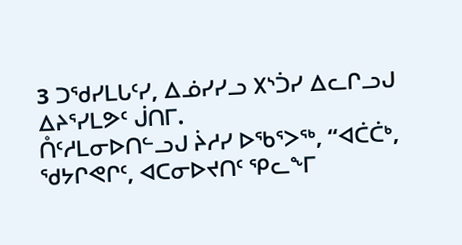3 ᑐᖁᓯᒪᒐᑦᓯ, ᐃᓅᓯᓯᓗ ᙭ᔅᑑᓯ ᐃᓚᒋᓗᒍ ᐃᔨᕐᓯᒪᕗᑦ ᒎᑎᒥ.
ᑍᑦᓱᒪᓂᐅᑎᓪᓗᒍ ᔩᓱᓯ ᐅᖃᕐᐳᖅ, “ᐊᑖᑖᒃ, ᖁᔭᒋᕙᒋᑦ, ᐊᑕᓂᐅᔪᑎᑦ ᕿᓚᖕᒥ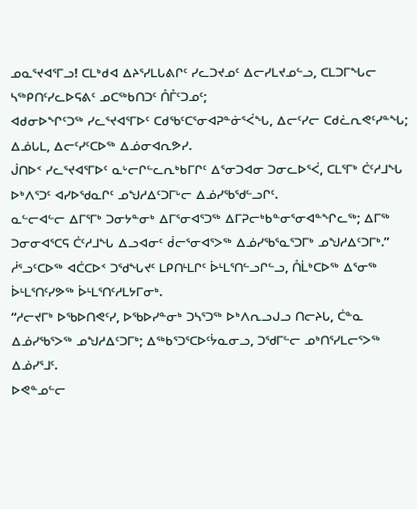ᓄᓇᕐᔪᐊᕐᒥᓗ! ᑕᒪᒃᑯᐊ ᐃᔨᕐᓯᒪᒐᕕᒋᑦ ᓯᓚᑐᔪᓄᑦ ᐃᓕᓯᒪᔪᓄᓪᓗ, ᑕᒪᑐᒥᖓᓕ ᓴᖅᑭᑎᑦᓯᓚᐅᕋᕕᑦ ᓄᑕᖅᑲᑎᑐᑦ ᑍᒤᑦᑐᓄᑦ;
ᐊᑯᓂᐅᖏᑦᑐᖅ ᓯᓚᕐᔪᐊᕐᒥᐅᑦ ᑕᑯᖃᑦᑕᕐᓂᐊᕈᓐᓃᕐᐹᖓ, ᐃᓕᑦᓯᓕ ᑕᑯᓛᕆᕙᑦᓯᓐᖓ; ᐃᓅᒐᒪ, ᐃᓕᑦᓯᑦᑕᐅᖅ ᐃᓅᓂᐊᕆᕗᓯ.
ᒎᑎᐅᑉ ᓯᓚᕐᔪᐊᕐᒥᐅᑦ ᓇᒡᓕᒋᓪᓚᕆᒃᑲᒥᒋᑦ ᐃᕐᓂᑐᐊᓂ ᑐᓂᓚᐅᕐᐹ, ᑕᒪᕐᒥᒃ ᑖᑦᓱᒧᖓ ᐅᒃᐱᕐᑐᑦ ᐊᓯᐅᖁᓇᒋᑦ ᓄᖑᓱᐃᑦᑐᒥᒡᓕ ᐃᓅᓯᖃᖁᓪᓗᒋᑦ.
ᓇᓪᓕᐊᓪᓕ ᐃᒥᕐᒥᒃ ᑐᓂᔭᓐᓂᒃ ᐃᒥᕐᓂᐊᕐᑐᖅ ᐃᒥᕈᓕᒃᑲᓐᓂᕐᓂᐊᓐᖏᓚᖅ; ᐃᒥᖅ ᑐᓂᓂᐊᕐᑕᕋ ᑖᑦᓱᒧᖓ ᐃᓗᐊᓂᑦ ᑰᓕᕐᓂᐊᕐᐳᖅ ᐃᓅᓯᖃᕐᓇᕐᑐᒥᒃ ᓄᖑᓱᐃᑦᑐᒥᒃ.”
ᓲᕐᓗᑦᑕᐅᖅ ᐊᑖᑕᐅᑉ ᑐᖁᖓᔪᑦ ᒪᑭᑎᒻᒪᒋᑦ ᐆᒻᒪᕐᑎᓪᓗᒋᓪᓗ, ᑍᒫᒃᑕᐅᖅ ᐃᕐᓂᖅ ᐆᒻᒪᕐᑎᑦᓯᕗᖅ ᐆᒻᒪᕐᑎᑦᓱᒪᔭᒥᓂᒃ.
“ᓱᓕᔪᒥᒃ ᐅᖃᐅᑎᕙᑦᓯ, ᐅᖃᐅᓯᓐᓂᒃ ᑐᓴᕐᑐᖅ ᐅᒃᐱᕆᓗᒍᓗ ᑎᓕᔨᒐ, ᑖᓐᓇ ᐃᓅᓯᖃᕐᐳᖅ ᓄᖑᓱᐃᑦᑐᒥᒃ; ᐃᖅᑲᕐᑐᕐᑕᐅᑦᔮᓇᓂᓗ, ᑐᖁᒥᓪᓕ ᓄᒃᑎᕐᓯᒪᓕᕐᐳᖅ ᐃᓅᓯᕐᒧᑦ.
ᐅᕙᓐᓄᓪᓕ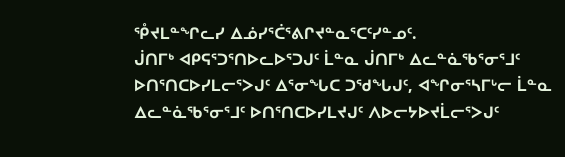ᕾᔪᒪᓐᖏᓚᓯ ᐃᓅᓯᕐᑖᕐᕕᒋᔪᓐᓇᕐᑕᑦᓯᓐᓄᑦ.
ᒎᑎᒥᒃ ᐊᑭᕋᕐᑐᕐᑎᐅᓚᐅᕐᑐᒍᑦ ᒫᓐᓇ ᒎᑎᒥᒃ ᐃᓚᓐᓈᖃᕐᓂᕐᒧᑦ ᐅᑎᕐᑎᑕᐅᓯᒪᓕᕐᐳᒍᑦ ᐃᕐᓂᖓᑕ ᑐᖁᖓᒍᑦ, ᐊᖏᓂᕐᓴᒥᒡᓕ ᒫᓐᓇ ᐃᓚᓐᓈᖃᕐᓂᕐᒧᑦ ᐅᑎᕐᑎᑕᐅᓯᒪᔪᒍᑦ ᐱᐅᓕᔭᐅᔪᒫᓕᕐᐳᒍᑦ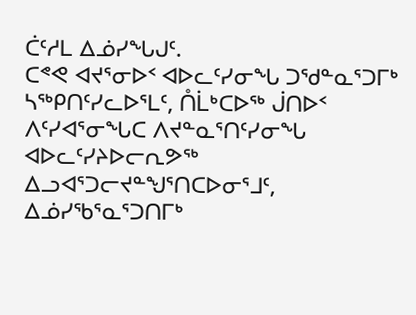ᑖᑦᓱᒪ ᐃᓅᓯᖓᒍᑦ.
ᑕᕝᕙ ᐊᔪᕐᓂᐅᑉ ᐊᐅᓚᑦᓯᓂᖓ ᑐᖁᓐᓇᕐᑐᒥᒃ ᓴᖅᑭᑎᑦᓯᓚᐅᕐᒪᑦ, ᑍᒫᒃᑕᐅᖅ ᒎᑎᐅᑉ ᐱᑦᓯᐊᕐᓂᖓᑕ ᐱᔪᓐᓇᕐᑎᑦᓯᓂᖓ ᐊᐅᓚᑦᓯᔨᐅᓕᕆᕗᖅ ᐃᓗᐊᕐᑐᓕᔪᓐᖑᕐᑎᑕᐅᓂᕐᒧᑦ, ᐃᓅᓯᖃᕐᓇᕐᑐᑎᒥᒃ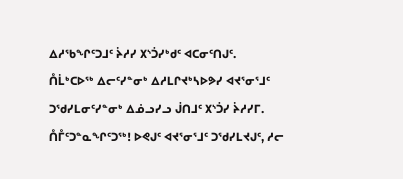ᐃᓱᖃᖏᑦᑐᒧᑦ ᔩᓱᓯ ᙭ᔅᑑᓯᒃᑯᑦ ᐊᑕᓂᑦᑎᒍᑦ.
ᑍᒫᒃᑕᐅᖅ ᐃᓕᑦᓯᓐᓂᒃ ᐃᓱᒪᒋᔪᒃᓴᐅᕗᓯ ᐊᔪᕐᓂᕐᒧᑦ ᑐᖁᓯᒪᓂᑦᓯᓐᓂᒃ ᐃᓅᓗᓯᓗ ᒎᑎᒧᑦ ᙭ᔅᑑᓯ ᔩᓱᓯᒥ.
ᑍᒤᑦᑐᓐᓇᖏᑦᑐᖅ! ᐅᕙᒍᑦ ᐊᔪᕐᓂᕐᒧᑦ ᑐᖁᓯᒪᔪᒍᑦ, ᓱᓕ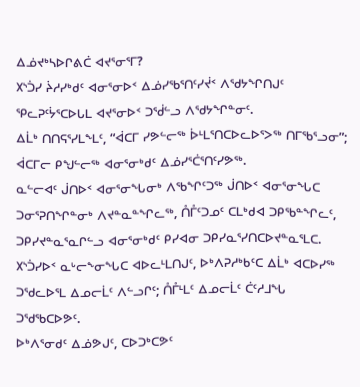ᐃᓅᔪᒃᓴᐅᒋᕕᑖ ᐊᔪᕐᓂᕐᒥ?
᙭ᔅᑑᓯ ᔩᓱᓯᒃᑯᑦ ᐊᓂᕐᓂᐅᑉ ᐃᓅᓯᖃᕐᑎᑦᓯᔫᑉ ᐱᖁᔭᖏᑎᒍᑦ ᕿᓚᕈᑦᔮᕐᑕᐅᒐᒪ ᐊᔪᕐᓂᐅᑉ ᑐᖂᓪᓗ ᐱᖁᔭᖏᓐᓂᑦ.
ᐃᒫᒃ ᑎᑎᕋᕐᓯᒪᖕᒪᑦ, “ᐋᑕᒥ ᓯᕗᓪᓕᖅ ᐆᒻᒪᕐᑎᑕᐅᓚᐅᕐᐳᖅ ᑎᒥᖃᕐᓗᓂ”; ᐋᑕᒥᓕ ᑭᖑᓪᓕᖅ ᐊᓂᕐᓂᒃᑯᑦ ᐃᓅᓯᕐᑖᕐᑎᑦᓯᕗᖅ.
ᓇᓪᓕᐊᑦ ᒎᑎᐅᑉ ᐊᓂᕐᓂᖓᓂᒃ ᐱᖃᖏᑦᑐᖅ ᒎᑎᐅᑉ ᐊᓂᕐᓂᖓᑕ ᑐᓂᕐᕈᑎᖏᓐᓂᒃ ᐱᔪᓐᓇᓐᖏᓚᖅ, ᑍᒤᑦᑐᓄᑦ ᑕᒪᒃᑯᐊ ᑐᑭᖃᓐᖏᓚᑦ, ᑐᑭᓯᔪᓐᓇᕐᓇᒋᓪᓗ ᐊᓂᕐᓂᒃᑯᑦ ᑭᓯᐊᓂ ᑐᑭᓯᓇᕐᓯᑎᑕᐅᔪᓐᓇᕐᒪᑕ.
᙭ᔅᑑᓯᐅᑉ ᓇᒡᓕᖕᓂᖓᑕ ᐊᐅᓚᒻᒪᑎᒍᑦ, ᐅᒃᐱᕈᓱᒃᑲᑦᑕ ᐃᒫᒃ ᐊᑕᐅᓯᖅ ᑐᖁᓚᐅᕐᒪ ᐃᓄᓕᒫᑦ ᐱᓪᓗᒋᑦ; ᑍᒤᒻᒪᑦ ᐃᓄᓕᒫᑦ ᑖᑦᓱᒧᖓ ᑐᖁᖃᑕᐅᕗᑦ.
ᐅᒃᐱᕐᓂᑯᑦ ᐃᓅᕗᒍᑦ, ᑕᐅᑐᒃᑕᕗᑦ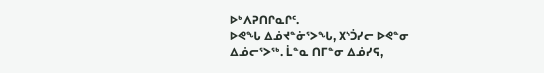ᐅᒃᐱᕈᑎᒋᓇᒋᑦ.
ᐅᕙᖓ ᐃᓅᔪᓐᓃᕐᐳᖓ, ᙭ᔅᑑᓯᓕ ᐅᕙᓐᓂ ᐃᓅᓕᕐᐳᖅ. ᒫᓐᓇ ᑎᒥᓐᓂ ᐃᓅᓯᕋ,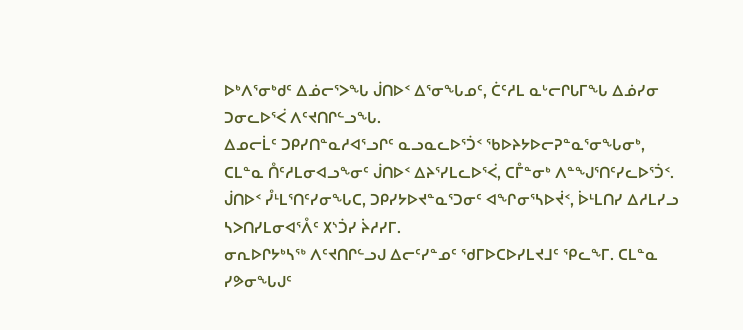ᐅᒃᐱᕐᓂᒃᑯᑦ ᐃᓅᓕᕐᐳᖓ ᒎᑎᐅᑉ ᐃᕐᓂᖓᓄᑦ, ᑖᑦᓱᒪ ᓇᒡᓕᒋᒐᒥᖓ ᐃᓅᓯᓂ ᑐᓂᓚᐅᕐᐹ ᐱᑦᔪᑎᒋᓪᓗᖓ.
ᐃᓄᓕᒫᑦ ᑐᑭᓯᑎᓐᓇᓱᐊᕐᓗᒋᑦ ᓇᓗᓇᓚᐅᕐᑑᑉ ᖃᐅᔨᔭᐅᓕᕈᓐᓇᕐᓂᖓᓂᒃ, ᑕᒪᓐᓇ ᑍᑦᓱᒪᓂᐊᓗᖕᓂᑦ ᒎᑎᐅᑉ ᐃᔨᕐᓯᒪᓚᐅᕐᐹ, ᑕᒤᓐᓂᒃ ᐱᓐᖑᕐᑎᑦᓯᓚᐅᕐᑑᑉ.
ᒎᑎᐅᑉ ᓮᒻᒪᕐᑎᑦᓯᓂᖓᑕ, ᑐᑭᓯᔭᐅᔪᓐᓇᕐᑐᓂᑦ ᐊᖏᓂᕐᓴᐅᔫᑉ, ᐆᒻᒪᑎᓯ ᐃᓱᒪᓯᓗ ᓴᐳᑎᓯᒪᓂᐊᕐᐰᑦ ᙭ᔅᑑᓯ ᔩᓱᓯᒥ.
ᓂᕆᐅᒋᔭᒃᓴᖅ ᐱᑦᔪᑎᒋᓪᓗᒍ ᐃᓕᑦᓯᓐᓄᑦ ᖁᒥᐅᑕᐅᓯᒪᔪᒧᑦ ᕿᓚᖕᒥ. ᑕᒪᓐᓇ ᓯᕗᓂᖓᒍᑦ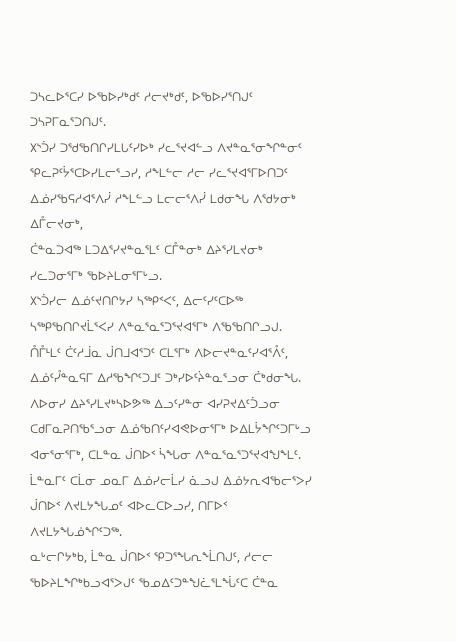ᑐᓴᓚᐅᕐᑕᓯ ᐅᖃᐅᓯᒃᑯᑦ ᓱᓕᔪᒃᑯᑦ, ᐅᖃᐅᓯᕐᑎᒍᑦ ᑐᓴᕈᒥᓇᕐᑐᑎᒍᑦ.
᙭ᔅᑑᓯ ᑐᖁᖃᑎᒋᓯᒪᒐᑦᓯᐅᒃ ᓯᓚᕐᔪᐊᓪᓗ ᐱᔪᓐᓇᕐᓂᖏᓐᓂᑦ ᕿᓚᕈᑦᔮᕐᑕᐅᓯᒪᓕᕐᓗᓯ, ᓱᖕᒪᓪᓕ ᓱᓕ ᓯᓚᕐᔪᐊᕐᒥᐅᑎᑐᑦ ᐃᓅᓯᖃᕋᓱᐊᕐᐱᓰ ᓱᖕᒪᓪᓗ ᒪᓕᓕᕐᐱᓰ ᒪᑯᓂᖓ ᐱᖁᔭᓂᒃ ᐃᒤᓕᔪᓂᒃ,
ᑖᓐᓇᑐᐊᖅ ᒪᑐᐃᕐᓯᔪᓐᓇᕐᒪᑦ ᑕᒤᓐᓂᒃ ᐃᔨᕐᓯᒪᔪᓂᒃ ᓯᓚᑐᓂᕐᒥᒃ ᖃᐅᔨᒪᓂᕐᒥᒡᓗ.
᙭ᔅᑑᓯᓕ ᐃᓅᑦᔪᑎᒋᔭᓯ ᓴᖅᑭᑉᐸᑦ, ᐃᓕᑦᓯᑦᑕᐅᖅ ᓴᖅᑭᖃᑎᒋᔪᒫᕐᐸᓯ ᐱᓐᓇᕐᓇᕐᑐᕐᔪᐊᕐᒥᒃ ᐱᖃᖃᑎᒋᓗᒍ.
ᑍᒤᒻᒪᑦ ᑖᑦᓱᒨᓇ ᒎᑎᒧᐊᕐᑐᑦ ᑕᒪᕐᒥᒃ ᐱᐅᓕᔪᓐᓇᑦᓯᐊᕐᐰᑦ, ᐃᓅᑦᓮᓐᓇᕋᒥ ᐃᓱᖃᖏᑦᑐᒧᑦ ᑐᒃᓯᐅᑦᔩᓐᓇᕐᓗᓂ ᑖᒃᑯᓂᖓ.
ᐱᐅᓂᓯ ᐃᔨᕐᓯᒪᔪᒃᓴᐅᕗᖅ ᐃᓗᑦᓯᓐᓂ ᐊᓯᕈᔪᐃᑦᑑᓗᓂ ᑕᑯᒥᓇᕈᑎᖃᕐᓗᓂ ᐃᓅᖃᑎᑦᓯᐊᕙᐅᓂᕐᒥᒃ ᐅᐃᒪᔮᖏᑦᑐᒥᒡᓗ ᐊᓂᕐᓂᕐᒥᒃ, ᑕᒪᓐᓇ ᒎᑎᐅᑉ ᓵᖓᓂ ᐱᓐᓇᕐᓇᕐᑐᕐᔪᐊᖑᖕᒪᑦ.
ᒫᓐᓇᒥᑦ ᑕᒫᓂ ᓄᓇᒥ ᐃᓅᓯᓕᒫᓯ ᓈᓗᒍ ᐃᓅᔭᕆᐊᖃᓕᕐᐳᓯ ᒎᑎᐅᑉ ᐱᔪᒪᔭᖓᓄᑦ ᐊᐅᓚᑕᐅᓗᓯ, ᑎᒥᐅᑉ ᐱᔪᒪᔭᖓᓅᖏᑦᑐᖅ.
ᓇᒡᓕᒋᔭᒃᑲ, ᒫᓐᓇ ᒎᑎᐅᑉ ᕿᑐᕐᖓᕆᖕᒫᑎᒍᑦ, ᓱᓕᓕ ᖃᐅᔨᒪᖏᒃᑲᓗᐊᕐᐳᒍᑦ ᖃᓄᐃᑦᑐᓐᖑᓛᕐᒪᖔᑦᑕ ᑖᓐᓇ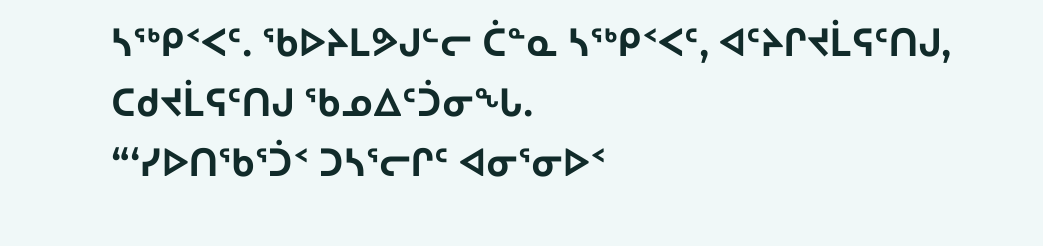ᓴᖅᑭᑉᐸᑦ. ᖃᐅᔨᒪᕗᒍᓪᓕ ᑖᓐᓇ ᓴᖅᑭᑉᐸᑦ, ᐊᑦᔨᒋᔪᒫᕋᑦᑎᒍ, ᑕᑯᔪᒫᕋᑦᑎᒍ ᖃᓄᐃᑦᑑᓂᖓ.
“‘ᓯᐅᑎᖃᕐᑑᑉ ᑐᓴᕐᓕᒋᑦ ᐊᓂᕐᓂᐅᑉ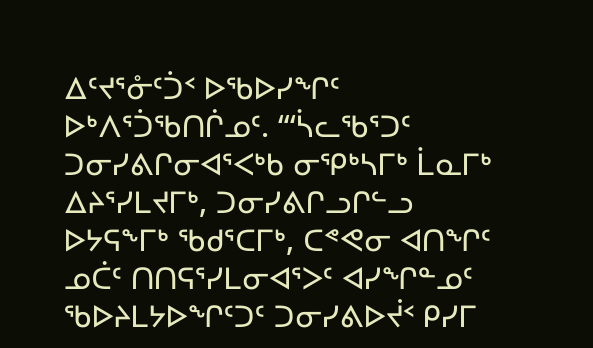ᐃᑦᔪᕐᓁᑦᑑᑉ ᐅᖃᐅᓯᖏᑦ ᐅᒃᐱᕐᑑᖃᑎᒌᓄᑦ. “‘ᓵᓚᖃᕐᑐᑦ ᑐᓂᓯᕕᒋᓂᐊᕐᐸᒃᑲ ᓂᕿᒃᓴᒥᒃ ᒫᓇᒥᒃ ᐃᔨᕐᓯᒪᔪᒥᒃ, ᑐᓂᓯᕕᒋᓗᒋᓪᓗ ᐅᔭᕋᖕᒥᒃ ᖃᑯᕐᑕᒥᒃ, ᑕᕝᕙᓂ ᐊᑎᖏᑦ ᓄᑖᑦ ᑎᑎᕋᕐᓯᒪᓂᐊᕐᐳᑦ ᐊᓯᖏᓐᓄᑦ ᖃᐅᔨᒪᔭᐅᖏᑦᑐᑦ ᑐᓂᓯᕕᐅᔫᑉ ᑭᓯᒥ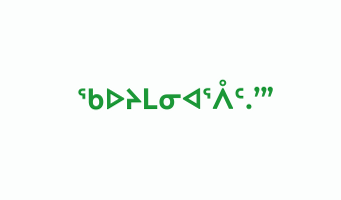ᖃᐅᔨᒪᓂᐊᕐᐰᑦ.’”